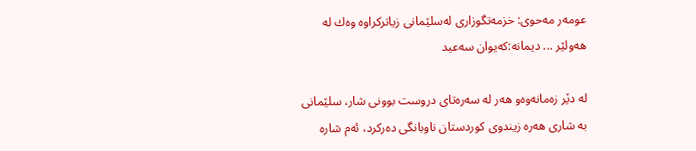عومه‌ر مه‌حوی: خزمه‌تگوزاری له‌سلێمانی زیاتركراوه‌ وه‌ك له‌ هه‌ولێر ... دیمانه‌:كه‌یوان سه‌عید

له‌ دێر زه‌مانه‌وه‌و هه‌ر له‌ سه‌ره‌تای دروست بوونی شار، سلێمانی به‌ شاری هه‌ره‌ زیندوی كوردستان ناوبانگی ده‌ركرد، ئه‌م شاره‌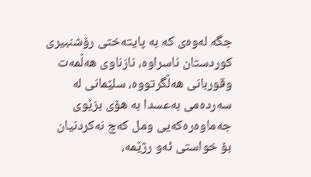جگه‌ له‌وه‌ی كه‌ به‌ پایته‌ختی رۆشنبیری كوردستان ناسراوه‌، نازناوی هه‌ڵمه‌ت وقوربانی هه‌ڵگرتووه‌، سلێمانی له‌ سه‌رده‌می به‌عسدا به‌ هۆی بزێوی جه‌ماوه‌ره‌كه‌یی ومل كه‌چ نه‌كردنیان بۆ خواستی ئه‌و رژێمه‌،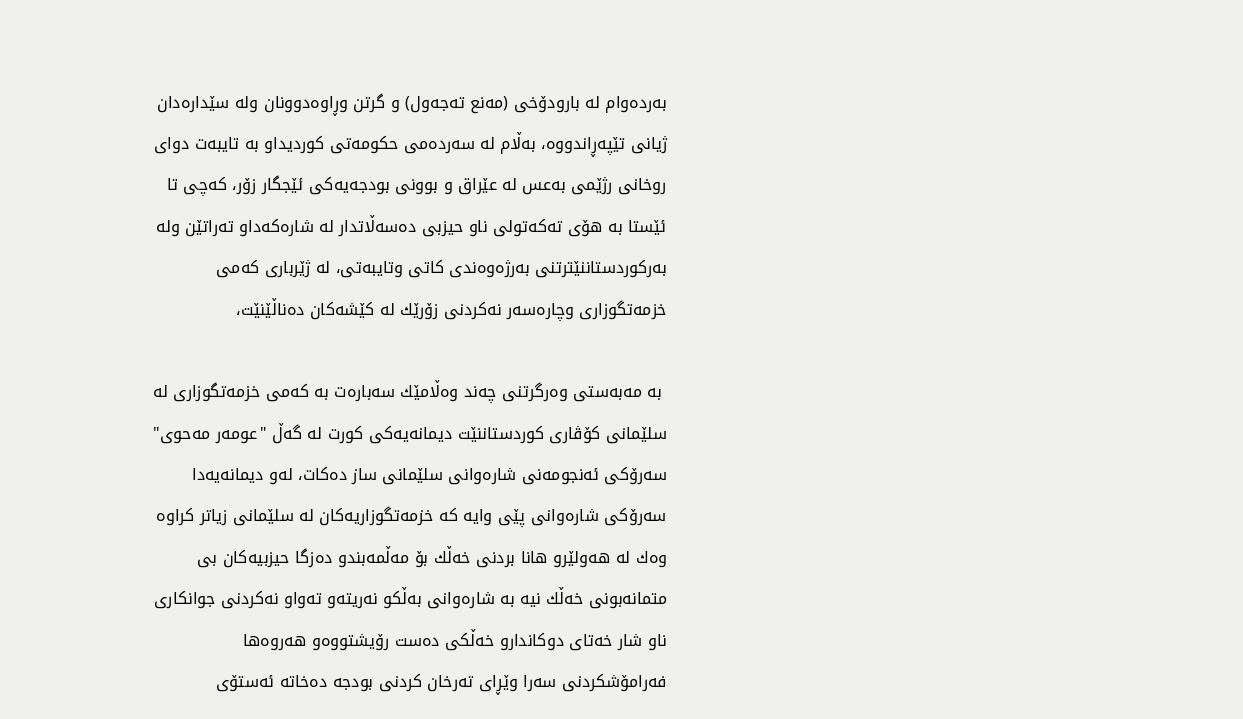به‌رده‌وام له‌ بارودۆخی (مه‌نع ته‌جه‌ول) و گرتن وڕاوه‌دوونان وله‌ سێداره‌دان ژیانی تێپه‌ڕاندووه‌، به‌ڵام له‌ سه‌رده‌می حكومه‌تی كوردیداو به‌ تایبه‌ت دوای روخانی رژێمی به‌عس له‌ عێراق و بوونی بودجه‌یه‌كی ئێجگار زۆر، كه‌چی تا ئێستا به‌ هۆی ته‌كه‌تولی ناو حیزبی ده‌سه‌ڵاتدار له‌ شاره‌كه‌داو ته‌راتێن وله‌ به‌ركوردستاننێترتنی به‌رژه‌وه‌ندی كاتی وتایبه‌تی، له‌ ژێرباری كه‌می خزمه‌تگوزاری وچاره‌سه‌ر نه‌كردنی زۆرێك له‌ كێشه‌كان ده‌ناڵێنێت،

 به‌ مه‌به‌ستی وه‌رگرتنی چه‌ند وه‌ڵامێك سه‌باره‌ت به‌ كه‌می خزمه‌تگوزاری له‌ سلێمانی كۆڤاری كوردستاننێت دیمانه‌یه‌كی كورت له‌ گه‌ڵ "عومه‌ر مه‌حوی" سه‌رۆكی ئه‌نجومه‌نی شاره‌وانی سلێمانی ساز ده‌كات، له‌و دیمانه‌یه‌دا سه‌رۆكی شاره‌وانی پێی وایه‌ كه‌ خزمه‌تگوزاریه‌كان له‌ سلێمانی زیاتر كراوه‌ وه‌ك له‌ هه‌ولێرو هانا بردنی خه‌ڵك بۆ مه‌ڵمه‌بندو ده‌زگا حیزبیه‌كان بی متمانه‌بونی خه‌ڵك نیه‌ به‌ شاره‌وانی به‌ڵكو نه‌ریته‌و ته‌واو نه‌كردنی جوانكاری ناو شار خه‌تای دوكاندارو خه‌ڵكی ده‌ست رۆیشتووه‌و هه‌روه‌ها فه‌رامۆشكردنی سه‌را وێڕای ته‌رخان كردنی بودجه‌ ده‌خاته‌ ئه‌ستۆی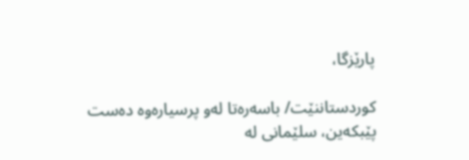پارێزگا،

كوردستاننێت/ باسه‌ره‌تا له‌و پرسیاره‌وه‌ ده‌ست پێبكه‌ین، سلێمانی له‌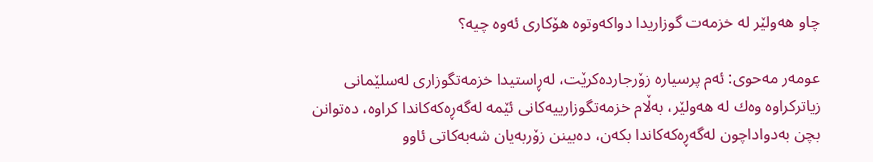چاو هه‌ولێر له‌ خزمه‌ت گوزاریدا دواكه‌وتوه‌ هۆكاری ئه‌وه‌ چیه‌؟

عومه‌ر مه‌حوی: ئه‌م پرسیاره‌ زۆرجارده‌كرێت، له‌ڕاستیدا خزمه‌تگوزاری له‌سلێمانی زیاتركراوه‌ وه‌ك له‌ هه‌ولێر، به‌ڵام خزمه‌تگوزارییه‌كانی ئێمه‌ له‌گه‌ڕه‌كه‌كاندا كراوه‌، ده‌توانن بچن به‌دواداچون له‌گه‌ڕه‌كه‌كاندا بكه‌ن، ده‌بینن زۆربه‌یان شه‌به‌كاتی ئاوو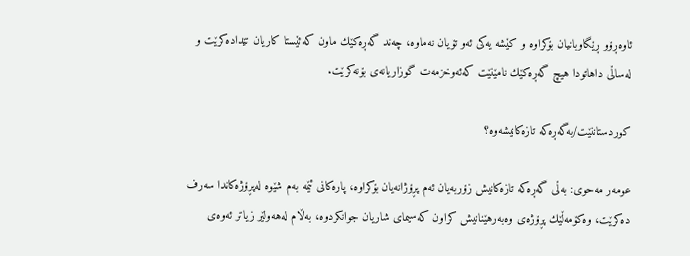ئاوه‌ڕۆو ڕێگاوبانیان بۆكراوه‌ و كێشه‌ یه‌كی ئه‌و تۆیان نه‌ماوه‌، چه‌ند گه‌ڕه‌كێك ماون كه‌ئێستا كاریان تێداده‌كرێت و له‌ساڵی داهاتودا هیچ گه‌ڕه‌كێك نامێنێت كه‌ئه‌وخزمه‌ت گوزاریانه‌ی بۆنه‌كرێت.

كوردستاننێت/به‌گه‌ڕه‌كه‌ تازه‌كانیشه‌وه‌؟

عومه‌ر مه‌حوی: به‌ڵی گه‌ڕه‌كه‌ تازه‌كانیش زۆربه‌یان ئه‌م پڕۆژانه‌یان بۆكراوه‌، پاره‌كانی ئێمه‌ به‌م شێوه‌ له‌پڕۆژه‌كاندا سه‌رف ده‌كرێت، وه‌كۆمه‌ڵێك پڕۆژه‌ی وه‌به‌رهێنانیش كراون كه‌سیمای شاریان جوانكردوه‌، به‌ڵام له‌هه‌ولێر زیاتر ئه‌وه‌ی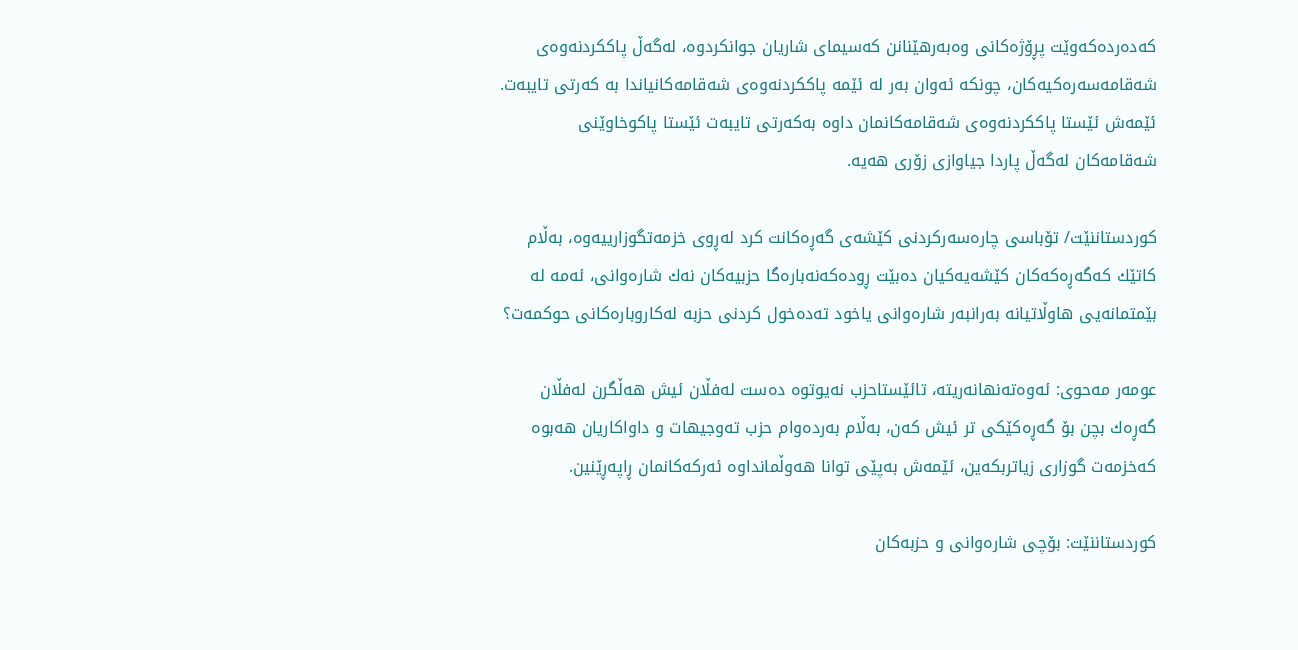كه‌ده‌رده‌كه‌وێت پڕۆژه‌كانی وه‌به‌رهێنانن كه‌سیمای شاریان جوانكردوه‌، له‌گه‌ڵ پاككردنه‌وه‌ی شه‌قامه‌سه‌ره‌كیه‌كان، چونكه‌ ئه‌وان به‌ر له‌ ئێمه‌ پاككردنه‌وه‌ی شه‌قامه‌كانیاندا به‌ كه‌رتی تایبه‌ت. ئێمه‌ش ئێستا پاككردنه‌وه‌ی شه‌قامه‌كانمان داوه‌ به‌كه‌رتی تایبه‌ت ئێستا پاكوخاوێنی شه‌قامه‌كان له‌گه‌ڵ پاردا جیاوازی زۆری هه‌یه‌.

كوردستاننێت/ تۆباسی چاره‌سه‌ركردنی كێشه‌ی گه‌ڕه‌كانت كرد له‌ڕوی خزمه‌تگوزارییه‌وه‌، به‌ڵام كاتێك كه‌گه‌ڕه‌كه‌كان كێشه‌یه‌كیان ده‌بێت ڕوده‌كه‌نه‌باره‌گا حزبیه‌كان نه‌ك شاره‌وانی، ئه‌مه‌ له‌ بێمتمانه‌یی هاوڵاتیانه‌ به‌رانبه‌ر شاره‌وانی یاخود ته‌ده‌خول كردنی حزبه‌ له‌كاروباره‌كانی حوكمه‌ت؟

عومه‌ر مه‌حوی: ئه‌وه‌ته‌نهانه‌ریته‌، تائێستاحزب نه‌یوتوه‌ ده‌ست له‌فڵان ئیش هه‌ڵگرن له‌فڵان گه‌ڕه‌ك بچن بۆ گه‌ڕه‌كێكی تر ئیش كه‌ن، به‌ڵام به‌رده‌وام حزب ته‌وجیهات و داواكاریان هه‌بوه‌ كه‌خزمه‌ت گوزاری زیاتربكه‌ین، ئێمه‌ش به‌پێی توانا هه‌وڵمانداوه‌ ئه‌ركه‌كانمان ڕاپه‌ڕێنین.

كوردستاننێت: بۆچی شاره‌وانی و حزبه‌كان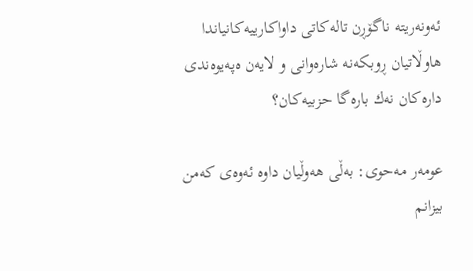ئه‌ونه‌ریته‌ ناگۆڕن تاله‌كاتی داواكارییه‌كانیاندا هاوڵاتیان ڕوبكه‌نه‌ شاره‌وانی و لایه‌ن ه‌په‌یوه‌ندی داره‌كان نه‌ك باره‌گا حزبیه‌كان؟

عومه‌ر مه‌حوی: به‌ڵی هه‌وڵیان داوه‌ ئه‌وه‌ی كه‌من بیزانم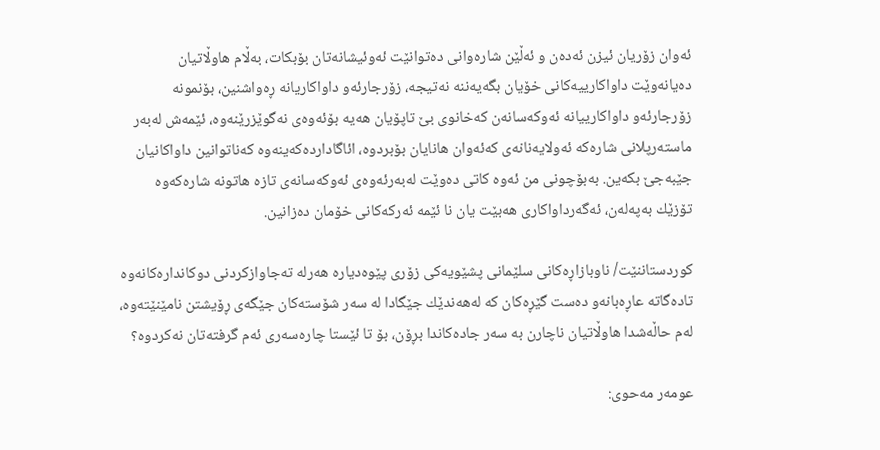ئه‌وان زۆریان ئیزن ئه‌ده‌ن و ئه‌ڵێن شاره‌وانی ده‌توانێت ئه‌وئیشانه‌تان بۆبكات، به‌ڵام هاوڵاتیان ده‌یانه‌وێت داواكارییه‌كانی خۆیان بگه‌یه‌ننه‌ نه‌تیجه‌، زۆرجارئه‌و داواكاریانه‌ ڕه‌واشنین، بۆنمونه‌ زۆرجارئه‌و داواكارییانه‌ ئه‌وكه‌سانه‌ن كه‌خانوی بێ تاپۆیان هه‌یه‌ بۆئه‌وه‌ی نه‌گوێزرێنه‌وه‌، ئێمه‌ش له‌به‌ر ماسته‌رپلانی شاره‌كه‌ ئه‌ولایه‌نانه‌ی كه‌ئه‌وان هانایان بۆبردوه‌، ائاگادارده‌كه‌ینه‌وه‌ كه‌ناتوانین داواكانیان جێبه‌جێ بكه‌ین. به‌بۆچونی من ئه‌وه‌ كاتی ده‌وێت له‌به‌رئه‌وه‌ی ئه‌وكه‌سانه‌ی تازه‌ هاتونه‌ شاره‌كه‌وه‌ تۆزێك به‌په‌له‌ن، ئه‌گه‌رداواكاری هه‌بێت یان نا ئێمه‌ ئه‌ركه‌كانی خۆمان ده‌زانین.

كوردستاننێت/ ناوبازاڕه‌كانی سلێمانی پشێویه‌كی زۆری پێوه‌دیاره‌ هه‌رله‌ ته‌جاوازكردنی دوكانداره‌كانه‌وه‌ تاده‌گاته‌ عاڕه‌بانه‌و ده‌ست گێڕه‌كان كه‌ له‌هه‌ندێك جێگادا له‌ سه‌ر شۆسته‌كان جێگه‌ی ڕۆیشتن نامێنێته‌وه‌، له‌م حاڵه‌شدا هاوڵاتیان ناچارن به‌ سه‌ر جاده‌كاندا بڕۆن، بۆ تا ئێستا چاره‌سه‌ری ئه‌م گرفته‌تان نه‌كردوه‌؟

عومه‌ر مه‌حوی: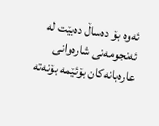ئه‌وه‌ بۆ ده‌ساڵ ده‌بێت له‌ ئه‌نجومه‌نی شاره‌وانی عاره‌بانه‌كان بۆئێمه‌ بۆنه‌ته‌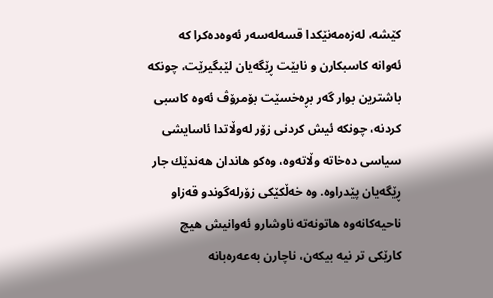كێشه‌، له‌زه‌مه‌نێكدا قسه‌له‌سه‌ر ئه‌وه‌ده‌كرا كه‌ ئه‌وانه‌ كاسبكارن و نابێت ڕێگه‌یان لێبگیرێت، چونكه‌ باشترین بوار گه‌ر بڕه‌خسێت بۆمرۆڤ ئه‌وه‌ كاسبی كردنه‌، چونكه‌ ئیش كردنی زۆر له‌وڵاتدا ئاسایشی سیاسی ده‌خاته‌ وڵاته‌وه‌، وه‌كو هاندان هه‌ندێك جار ڕێگه‌یان پێدراوه‌. وه‌ خه‌ڵكێكی زۆرله‌گوندو قه‌زاو ناحیه‌كانه‌وه‌ هاتونه‌ته‌ ناوشارو ئه‌وانیش هیچ كارێكی تر نیه‌ بیكه‌ن، ناچارن به‌عه‌ره‌بانه‌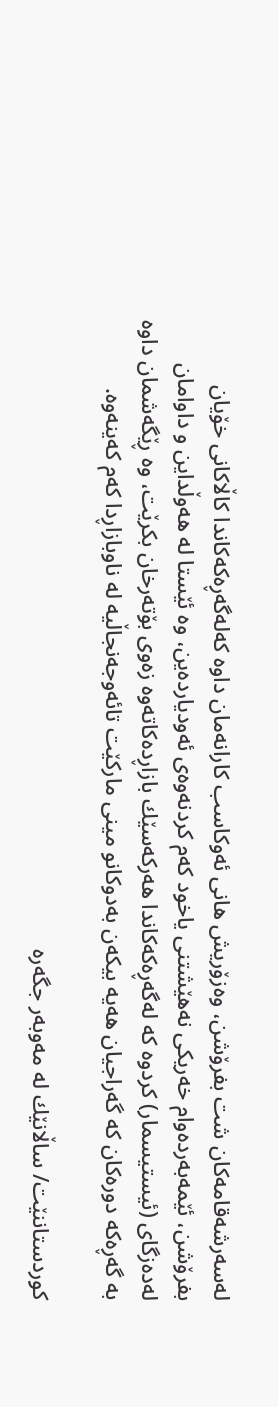له‌سه‌رشه‌قامه‌كان شت بفرۆشن، وه‌زۆریش هانی ئه‌وكاسب كارانه‌مان داوه‌ كه‌له‌گه‌ڕه‌كه‌كاندا كاڵاكانی خۆیان بفرۆشن، ئێمه‌به‌رده‌وام خه‌ریكی نه‌هێشتنی یاخود كه‌م كردنه‌وه‌ی ئه‌ودیارده‌ین، وه‌ ئێستا له‌ هه‌وڵداین و داوامان له‌ده‌زگای (ئیستیسمار) كردوه‌ كه‌ له‌گه‌ڕه‌كه‌كاندا هه‌ركه‌سێك بازاڕده‌كاته‌وه‌ زه‌وی بۆته‌رخان بكرێت، وه‌ ڕێگه‌شمان داوه‌ به‌ گه‌ڕه‌كه‌ دوره‌كان كه‌ گه‌راجیان هه‌یه‌ بیكه‌ن به‌دوكانو مینی ماركێت تائه‌وجه‌نجاڵیه‌ له‌ ناوبازاڕدا كه‌م كه‌ینه‌وه‌.

كوردستاننێت/ ساڵانێك له‌ مه‌وبه‌ر جگه‌ره‌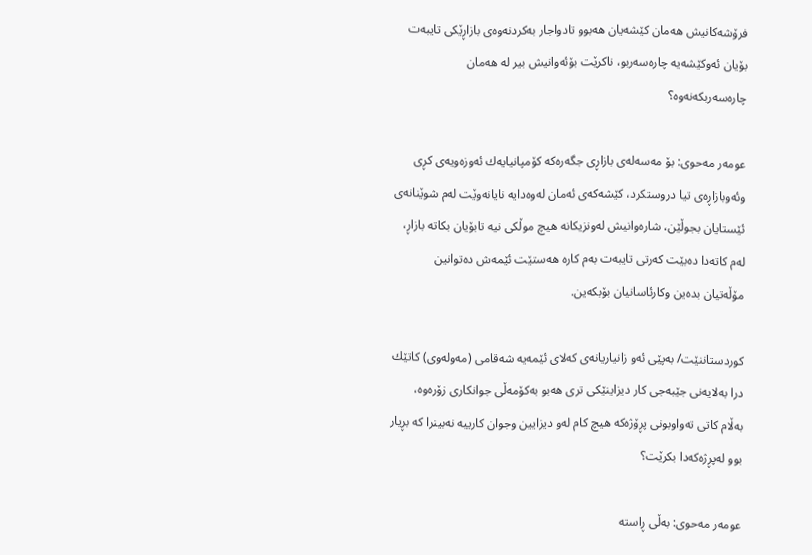فرۆشه‌كانیش هه‌مان كێشه‌یان هه‌بوو تادواجار به‌كردنه‌وه‌ی بازاڕێكی تایبه‌ت بۆیان ئه‌وكێشه‌یه‌ چاره‌سه‌ربو، ناكرێت بۆئه‌وانیش بیر له‌ هه‌مان چاره‌سه‌ربكه‌نه‌وه‌؟

عومه‌ر مه‌حوی: بۆ مه‌سه‌له‌ی بازاڕی جگه‌ره‌كه‌ كۆمپانیایه‌ك ئه‌وزه‌ویه‌ی كڕی وئه‌وبازاڕه‌ی تیا دروستكرد، كێشه‌كه‌ی ئه‌مان له‌وه‌دایه‌ نایانه‌وێت له‌م شوێنانه‌ی ئێستایان بجوڵێن، شاره‌وانیش له‌ونزیكانه‌ هیچ موڵكی نیه‌ تابۆیان بكاته‌ بازاڕ، له‌م كاته‌دا ده‌بێت كه‌رتی تایبه‌ت به‌م كاره‌ هه‌ستێت ئێمه‌ش ده‌توانین مۆڵه‌تیان بده‌ین وكارئاسانیان بۆبكه‌ین.

كوردستاننێت/ به‌پێی ئه‌و زانیاریانه‌ی كه‌لای ئێمه‌یه‌ شه‌قامی (مه‌وله‌وی) كاتێك درا به‌لایه‌نی جێبه‌جی كار دیزاینێكی تری هه‌بو به‌كۆمه‌ڵی جوانكاری زۆره‌وه‌، به‌ڵام كاتی ته‌واوبونی پڕۆژه‌كه‌ هیچ كام له‌و دیزایین وجوان كارییه‌ نه‌بینرا كه‌ بڕیار بوو له‌پڕژه‌كه‌دا بكرێت؟

عومه‌ر مه‌حوی: به‌ڵی ڕاسته‌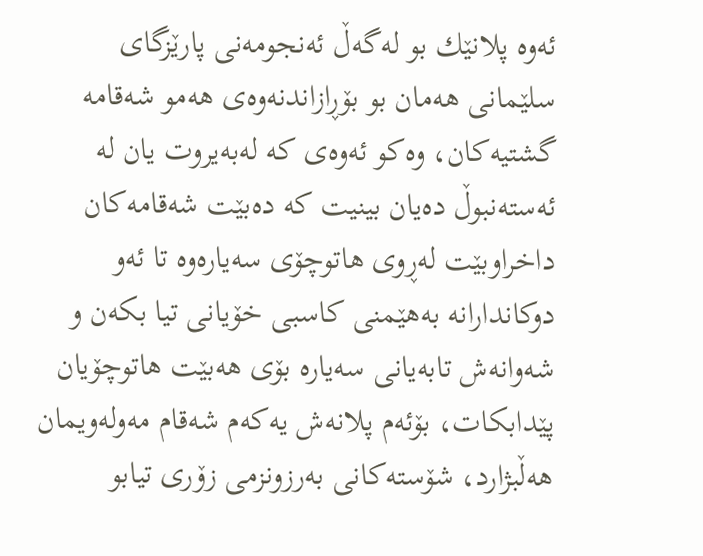ئه‌وه‌ پلانێك بو له‌گه‌ڵ ئه‌نجومه‌نی پارێزگای سلێمانی هه‌مان بو بۆڕازاندنه‌وه‌ی هه‌مو شه‌قامه‌ گشتیه‌كان، وه‌كو ئه‌وه‌ی كه‌ له‌به‌یروت یان له‌ ئه‌سته‌نبوڵ ده‌یان بینیت كه‌ ده‌بێت شه‌قامه‌كان داخراوبێت له‌ڕوی هاتوچۆی سه‌یاره‌وه‌ تا ئه‌و دوكاندارانه‌ به‌هێمنی كاسبی خۆیانی تیا بكه‌ن و شه‌وانه‌ش تابه‌یانی سه‌یاره‌ بۆی هه‌بێت هاتوچۆیان پێدابكات، بۆئه‌م پلانه‌ش یه‌كه‌م شه‌قام مه‌وله‌ویمان هه‌ڵبژارد، شۆسته‌كانی به‌رزونزمی زۆری تیابو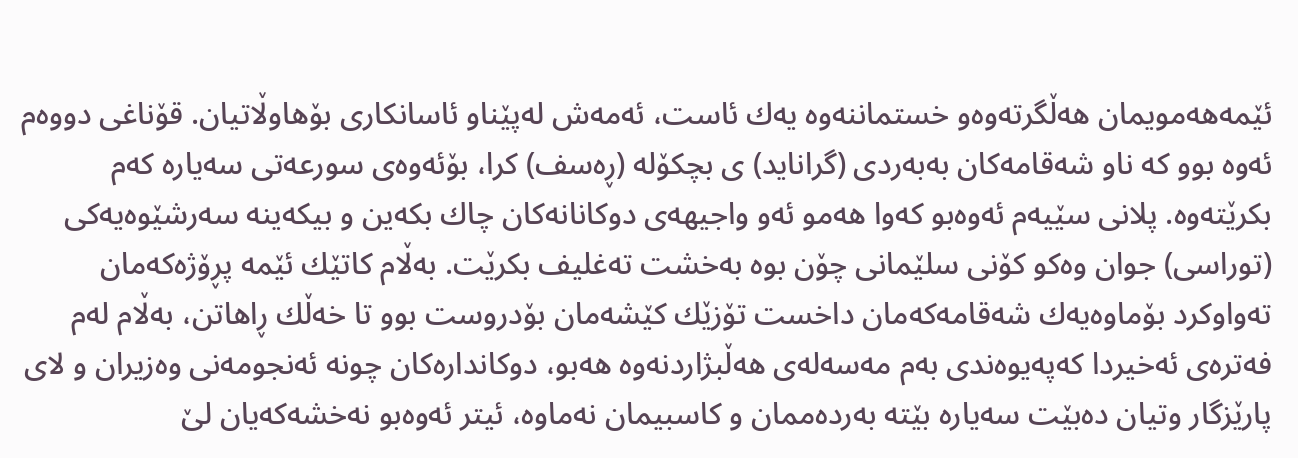ئێمه‌هه‌مویمان هه‌ڵگرته‌وه‌و خستماننه‌وه‌ یه‌ك ئاست، ئه‌مه‌ش له‌پێناو ئاسانكاری بۆهاوڵاتیان. قۆناغی دووه‌م ئه‌وه‌ بوو كه‌ ناو شه‌قامه‌كان به‌به‌ردی (گراناید) ی بچكۆله‌ (ڕه‌سف) كرا، بۆئه‌وه‌ی سورعه‌تی سه‌یاره‌ كه‌م بكرێته‌وه‌. پلانی سێیه‌م ئه‌وه‌بو كه‌وا هه‌مو ئه‌و واجیهه‌ی دوكانانه‌كان چاك بكه‌ین و بیكه‌ینه‌ سه‌رشێوه‌یه‌كی (توراسی) جوان وه‌كو كۆنی سلێمانی چۆن بوه‌ به‌خشت ته‌غلیف بكرێت. به‌ڵام كاتێك ئێمه‌ پڕۆژه‌كه‌مان ته‌واوكرد بۆماوه‌یه‌ك شه‌قامه‌كه‌مان داخست تۆزێك كێشه‌مان بۆدروست بوو تا خه‌ڵك ڕاهاتن، به‌ڵام له‌م فه‌تره‌ی ئه‌خیردا كه‌په‌یوه‌ندی به‌م مه‌سه‌له‌ی هه‌ڵبژاردنه‌وه‌ هه‌بو، دوكانداره‌كان چونه‌ ئه‌نجومه‌نی وه‌زیران و لای پارێزگار وتیان ده‌بێت سه‌یاره‌ بێته‌ به‌رده‌ممان و كاسبیمان نه‌ماوه‌، ئیتر ئه‌وه‌بو نه‌خشه‌كه‌یان لێ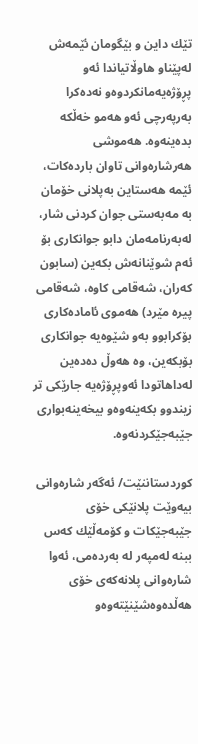تێك داین و بێگومان ئێمه‌ش له‌پێناو هاوڵاتیاندا ئه‌و پڕۆژه‌یه‌مانكردوه‌و نه‌ده‌كرا به‌رپه‌رچی ئه‌و هه‌مو خه‌ڵكه‌ بده‌ینه‌وه‌. هه‌موشی هه‌رشاره‌وانی تاوان بارده‌كات، ئێمه‌ هه‌ستاین به‌پلانی خۆمان به‌ مه‌به‌ستی جوان كردنی شار، له‌به‌رنامه‌مان دابو جوانكاری بۆ ئه‌م شوێنانه‌ش بكه‌ین (سابون كه‌ران، شه‌قامی كاوه‌، شه‌قامی پیره‌ مێرد) هه‌موی ئاماده‌كاری بۆكرابوو به‌و شێوه‌یه‌ جوانكاری بۆبكه‌ین، وه‌ هه‌وڵ ده‌ده‌ین له‌داهاتودا ئه‌وپڕۆژه‌یه‌ جارێكی تر زیندوو بكه‌ینه‌وه‌و بیخه‌ینه‌بواری جێبه‌جێكردنه‌وه‌.

كوردستاننێت/ ئه‌گه‌ر شاره‌وانی بیه‌وێت پلانێكی خۆی جێبه‌جێكات و كۆمه‌ڵێك كه‌س ببنه‌ له‌مپه‌ر له‌ به‌رده‌می، ئه‌وا شاره‌وانی پلانه‌كه‌ی خۆی هه‌ڵده‌وه‌شێنێته‌وه‌و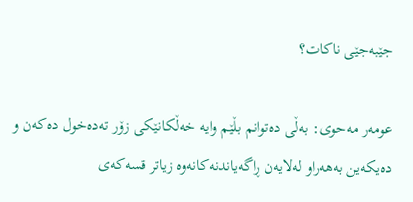جێبه‌جێی ناكات؟

عومه‌ر مه‌حوی: به‌ڵی ده‌توانم بڵێم وایه‌ خه‌ڵكانێكی زۆر ته‌ده‌خول ده‌كه‌ن و ده‌یكه‌ین به‌هه‌راو له‌لایه‌ن ڕاگه‌یاندنه‌كانه‌وه‌ زیاتر قسه‌كه‌ی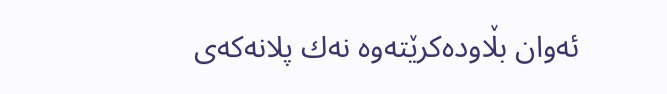ئه‌وان بڵاوده‌كرێته‌وه‌ نه‌ك پلانه‌كه‌ی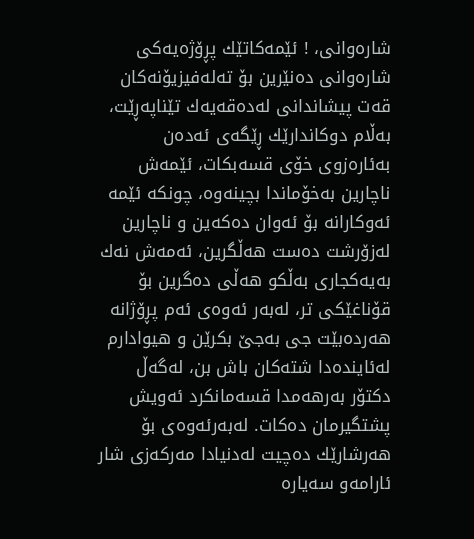شاره‌وانی، ! ئێمه‌كاتێك پڕۆژه‌یه‌كی شاره‌وانی ده‌نێرین بۆ ته‌له‌فیزیۆنه‌كان قه‌ت پیشاندانی له‌ده‌قه‌یه‌ك تێناپه‌ڕێت، به‌ڵام دوكاندارێك ڕێگه‌ی ئه‌ده‌ن به‌ئاره‌زوی خۆی قسه‌بكات، ئێمه‌ش ناچارین به‌خۆماندا بچینه‌وه‌، چونكه‌ ئێمه‌ ئه‌وكارانه‌ بۆ ئه‌وان ده‌كه‌ین و ناچارین له‌زۆرشت ده‌ست هه‌ڵگرین، ئه‌مه‌ش نه‌ك به‌یه‌كجاری به‌ڵكو هه‌ڵی ده‌گرین بۆ قۆناغێكی تر، له‌به‌ر ئه‌وه‌ی ئه‌م پڕۆژانه‌ هه‌رده‌بێت جی به‌جێ بكرێن و هیوادارم له‌ئاینده‌دا شته‌كان باش بن، له‌گه‌ڵ دكتۆر به‌رهه‌مدا قسه‌مانكرد ئه‌ویش پشتگیرمان ده‌كات. له‌به‌رئه‌وه‌ی بۆ هه‌رشارێك ده‌چیت له‌دنیادا مه‌ركه‌زی شار ئارامه‌و سه‌یاره‌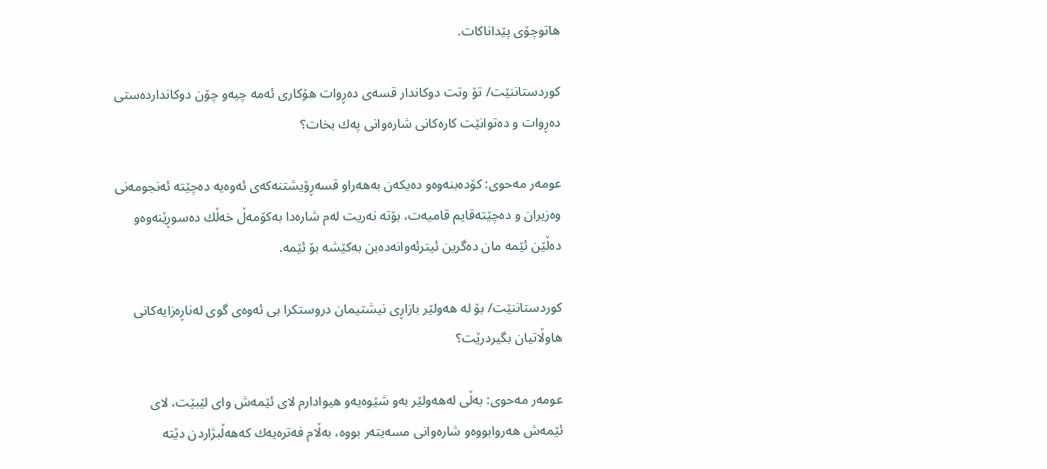هاتوچۆی پێداناكات.

كوردستاننێت/ تۆ وتت دوكاندار قسه‌ی ده‌ڕوات هۆكاری ئه‌مه‌ چیه‌و چۆن دوكاندارده‌ستی ده‌ڕوات و ده‌توانێت كاره‌كانی شاره‌وانی په‌ك بخات؟

عومه‌ر مه‌حوی: كۆده‌بنه‌وه‌و ده‌یكه‌ن به‌هه‌راو قسه‌ڕۆیشتنه‌كه‌ی ئه‌وه‌یه‌ ده‌چێته‌ ئه‌نجومه‌نی وه‌زیران و ده‌چێته‌قایم قامیه‌ت، بۆته‌ نه‌ریت له‌م شاره‌دا به‌كۆمه‌ڵ خه‌ڵك ده‌سوڕێنه‌وه‌و ده‌ڵێن ئێمه‌ مان ده‌گرین ئیترئه‌وانه‌ده‌بن به‌كێشه‌ بۆ ئێمه‌.

كوردستاننێت/ بۆ له‌ هه‌ولێر بازاڕی نیشتیمان دروستكرا بی ئه‌وه‌ی گوی له‌ناڕه‌زایه‌كانی هاوڵاتیان بگیردرێت؟

عومه‌ر مه‌حوی: به‌ڵی له‌هه‌ولێر به‌و شێوه‌یه‌و هیوادارم لای ئێمه‌ش وای لێبێت، لای ئێمه‌ش هه‌روابووه‌و شاره‌وانی مسه‌یته‌ر بووه‌، به‌ڵام فه‌تره‌یه‌ك كه‌هه‌ڵبژاردن دێته‌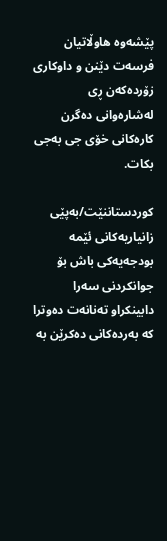پێشه‌وه‌ هاوڵاتیان فرسه‌ت دێنن و داوكاری زۆرده‌كه‌ن ڕی له‌شاره‌وانی ده‌گرن كاره‌كانی خۆی جی به‌جی بكات.

كوردستاننێت/به‌پێی زانیاریه‌كانی ئێمه‌ بودجه‌یه‌كی باش بۆ جوانكردنی سه‌را دابینكراو ته‌نانه‌ت ده‌وترا كه‌ به‌رده‌كانی ده‌كرێن به‌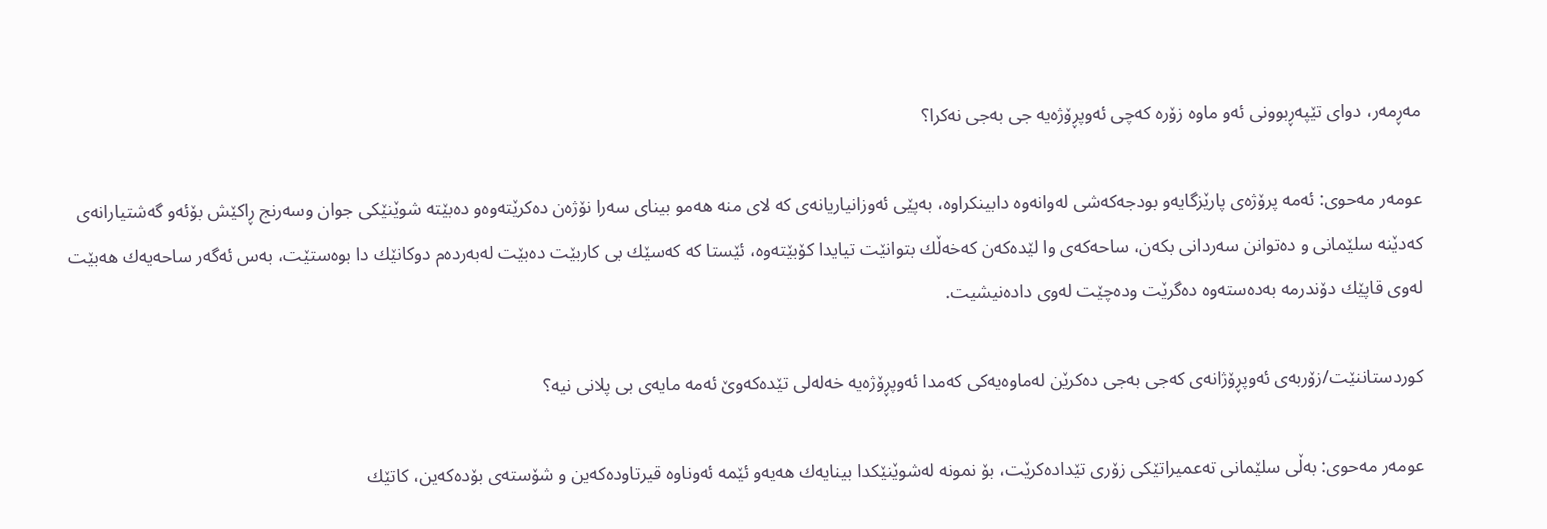مه‌ڕمه‌ر، دوای تێپه‌ڕبوونی ئه‌و ماوه‌ زۆره‌ كه‌چی ئه‌وپڕۆژه‌یه‌ جی به‌جی نه‌كرا؟

عومه‌ر مه‌حوی: ئه‌مه‌ پرۆژه‌ی پارێزگایه‌و بودجه‌كه‌شی له‌وانه‌وه‌ دابینكراوه‌، به‌پێی ئه‌وزانیاریانه‌ی كه‌ لای منه‌ هه‌مو بینای سه‌را نۆژه‌ن ده‌كرێته‌وه‌و ده‌بێته‌ شوێنێكی جوان وسه‌رنج ڕاكێش بۆئه‌و گه‌شتیارانه‌ی كه‌دێنه‌ سلێمانی و ده‌توانن سه‌ردانی بكه‌ن، ساحه‌كه‌ی وا لێده‌كه‌ن كه‌خه‌ڵك بتوانێت تیایدا كۆبێته‌وه‌، ئێستا كه‌ كه‌سێك بی كاربێت ده‌بێت له‌به‌رده‌م دوكانێك دا بوه‌ستێت، به‌س ئه‌گه‌ر ساحه‌یه‌ك هه‌بێت له‌وی قاپێك دۆندرمه‌ به‌ده‌سته‌وه‌ ده‌گرێت وده‌چێت له‌وی داده‌نیشیت.

كوردستاننێت/زۆربه‌ی ئه‌وپڕۆژانه‌ی كه‌جی به‌جی ده‌كرێن له‌ماوه‌یه‌كی كه‌مدا ئه‌وپڕۆژه‌یه‌ خه‌له‌لی تێده‌كه‌وێ ئه‌مه‌ مایه‌ی بی پلانی نیه‌؟

عومه‌ر مه‌حوی: به‌ڵی سلێمانی ته‌عمیراتێكی زۆری تێداده‌كرێت، بۆ نمونه‌ له‌شوێنێكدا بینایه‌ك هه‌یه‌و ئێمه‌ ئه‌وناوه‌ قیرتاوده‌كه‌ین و شۆسته‌ی بۆده‌كه‌ین، كاتێك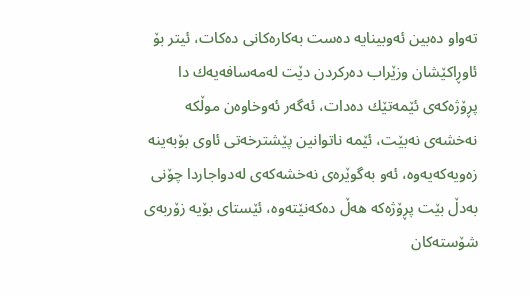ته‌واو ده‌بین ئه‌وبینایه‌ ده‌ست به‌كاره‌كانی ده‌كات، ئیتر بۆ ئاوڕاكێشان وزێراب ده‌ركردن دێت له‌مه‌سافه‌یه‌ك دا پڕۆژه‌كه‌ی ئێمه‌تێك ده‌دات، ئه‌گه‌ر ئه‌وخاوه‌ن موڵكه‌ نه‌خشه‌ی نه‌بێت، ئێمه‌ ناتوانین پێشترخه‌تی ئاوی بۆبه‌ینه‌ زه‌ویه‌كه‌یه‌وه‌، ئه‌و به‌گوێره‌ی نه‌خشه‌كه‌ی له‌دواجاردا چۆنی به‌دڵ بێت پڕۆژه‌كه‌ هه‌ڵ ده‌كه‌نێته‌وه‌، ئێستای بۆیه‌ زۆربه‌ی شۆسته‌كان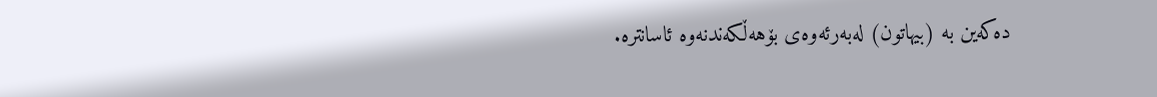ده‌كه‌ین به‌ (بیهاتون) له‌به‌رئه‌وه‌ی بۆهه‌ڵكه‌ندنه‌وه‌ ئاسانتره‌.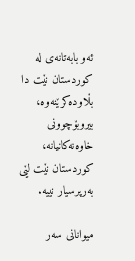ئه‌و بابه‌تانه‌ی له‌ کوردستان نێت دا بڵاوده‌کرێنه‌وه‌، بیروبۆچوونی خاوه‌نه‌کانیانه‌، کوردستان نێت لێی به‌رپرسیار نییه‌.

میوانانی سەر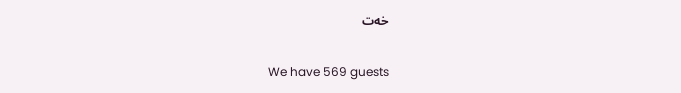خەت

We have 569 guests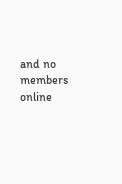and no members online